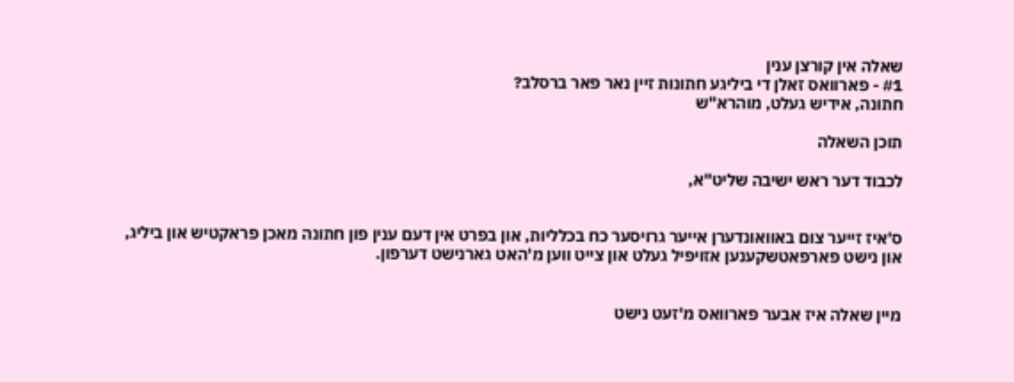שאלה אין קורצן ענין
#1 - פארוואס זאלן די ביליגע חתונות זיין נאר פאר ברסלב?
חתונה, אידיש געלט, מוהרא"ש

תוכן השאלה

לכבוד דער ראש ישיבה שליט"א,


ס'איז זייער צום באוואונדערן אייער גרויסער כח בכלליות, און בפרט אין דעם ענין פון חתונה מאכן פראקטיש און ביליג, און נישט פארפאטשקענען אזויפיל געלט און צייט ווען מ'האט גארנישט דערפון.


מיין שאלה איז אבער פארוואס מ'זעט נישט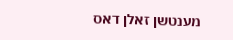מענטשן זאלן דאס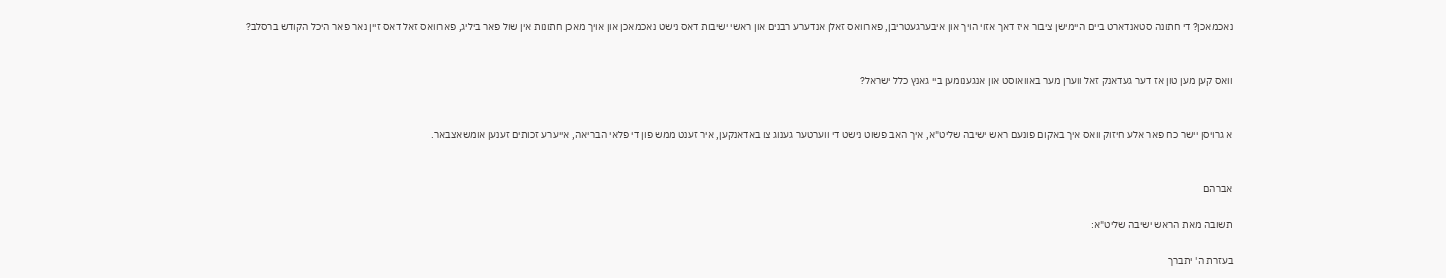נאכמאכן? די חתונה סטאנדארט ביים היימישן ציבור איז דאך אזוי הויך און איבערגעטריבן, פארוואס זאלן אנדערע רבנים און ראשי ישיבות דאס נישט נאכמאכן און אויך מאכן חתונות אין שול פאר ביליג, פארוואס זאל דאס זיין נאר פאר היכל הקודש ברסלב?


וואס קען מען טון אז דער געדאנק זאל ווערן מער באוואוסט און אנגענומען ביי גאנץ כלל ישראל?


א גרויסן יישר כח פאר אלע חיזוק וואס איך באקום פונעם ראש ישיבה שליט"א, איך האב פשוט נישט די ווערטער גענוג צו באדאנקען, איר זענט ממש פון די פלאי הבריאה, אייערע זכותים זענען אומשאצבאר.


אברהם

תשובה מאת הראש ישיבה שליט"א:

בעזרת ה' יתברך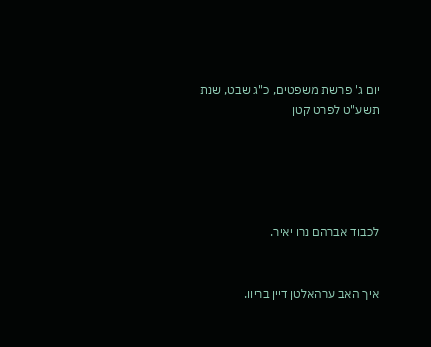יום ג' פרשת משפטים, כ"ג שבט, שנת תשע"ט לפרט קטן





לכבוד אברהם נרו יאיר.


איך האב ערהאלטן דיין בריוו.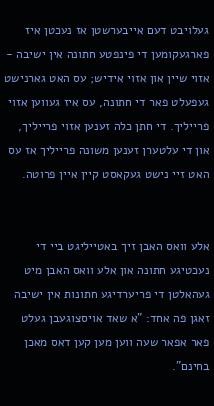געלויבט דעם אייבערשטן אז נעכטן איז פארגעקומען די פינפטע חתונה אין ישיבה - אזוי שיין און אזוי אידיש; עס האט גארנישט געפעלט פאר די חתונה, עס איז געווען אזוי פרייליך. די חתן כלה זענען אזוי פרייליך, און די עלטערן זענען משונה פרייליך אז עס האט זיי נישט געקאסט קיין איין פרוטה.


אלע וואס האבן זיך באטייליגט ביי די נעכטיגע חתונה און אלע וואס האבן מיט געהאלטן די פריערדיגע חתונות אין ישיבה זאגן פה אחד: "א שאד אויסצוגעבן געלט פאר אפאר שעה ווען מען קען דאס מאכן בחינם".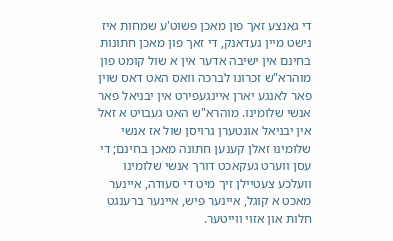די גאנצע זאך פון מאכן פשוט'ע שמחות איז נישט מיין געדאנק, די זאך פון מאכן חתונות בחינם אין ישיבה אדער אין א שול קומט פון מוהרא"ש זכרונו לברכה וואס האט דאס שוין פאר לאנגע יארן איינגעפירט אין יבניאל פאר אנשי שלומינו. מוהרא"ש האט געבויט א זאל אין יבניאל אונטערן גרויסן שול אז אנשי שלומינו זאלן קענען חתונה מאכן בחינם; די עסן ווערט געקאכט דורך אנשי שלומינו וועלכע צעטיילן זיך מיט די סעודה, איינער מאכט א קוגל, איינער פיש, איינער ברענגט חלות און אזוי ווייטער.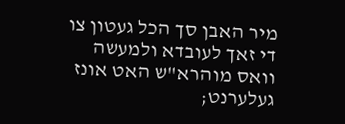מיר האבן סך הכל געטון צו די זאך לעובדא ולמעשה וואס מוהרא"ש האט אונז געלערנט;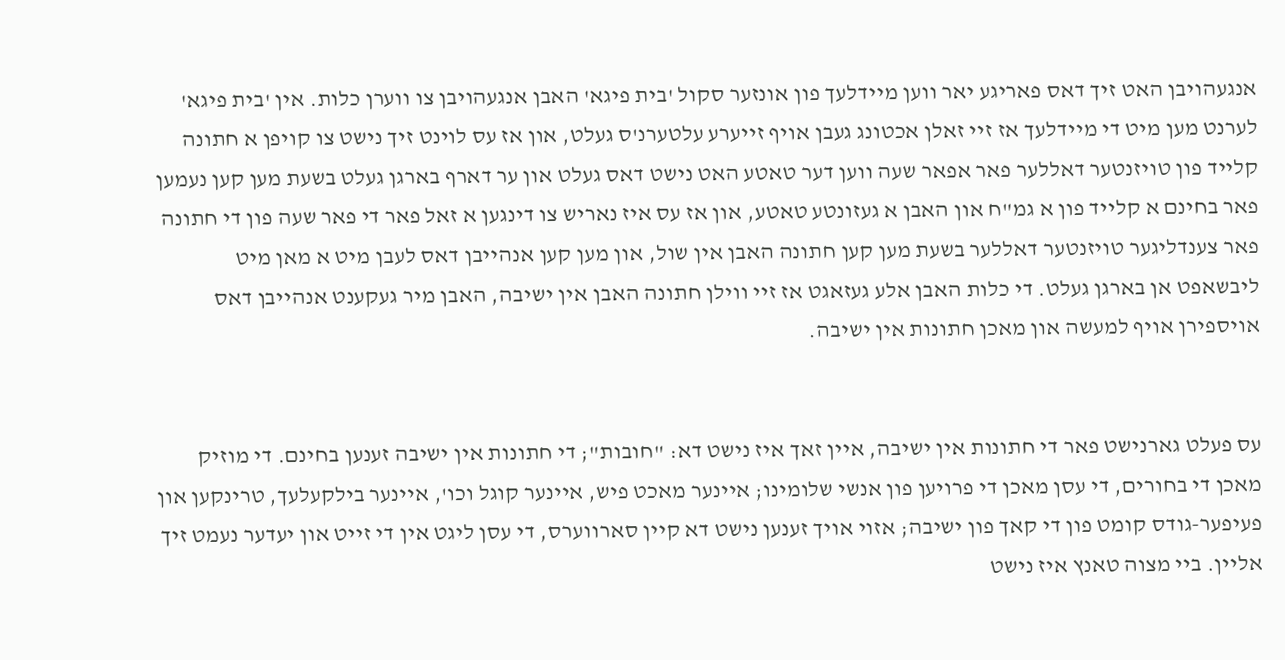אנגעהויבן האט זיך דאס פאריגע יאר ווען מיידלעך פון אונזער סקול 'בית פיגא' האבן אנגעהויבן צו ווערן כלות. אין 'בית פיגא' לערנט מען מיט די מיידלעך אז זיי זאלן אכטונג געבן אויף זייערע עלטערנ'ס געלט, און אז עס לוינט זיך נישט צו קויפן א חתונה קלייד פון טויזנטער דאללער פאר אפאר שעה ווען דער טאטע האט נישט דאס געלט און ער דארף בארגן געלט בשעת מען קען נעמען פאר בחינם א קלייד פון א גמ"ח און האבן א געזונטע טאטע, און אז עס איז נאריש צו דינגען א זאל פאר די פאר שעה פון די חתונה פאר צענדליגער טויזנטער דאללער בשעת מען קען חתונה האבן אין שול, און מען קען אנהייבן דאס לעבן מיט א מאן מיט ליבשאפט אן בארגן געלט. די כלות האבן אלע געזאגט אז זיי ווילן חתונה האבן אין ישיבה, האבן מיר געקענט אנהייבן דאס אויספירן אויף למעשה און מאכן חתונות אין ישיבה.


עס פעלט גארנישט פאר די חתונות אין ישיבה, איין זאך איז נישט דא: "חובות"; די חתונות אין ישיבה זענען בחינם. די מוזיק מאכן די בחורים, די עסן מאכן די פרויען פון אנשי שלומינו; איינער מאכט פיש, איינער קוגל וכו', איינער בילקעלעך, טרינקען און פעיפער-גודס קומט פון די קאך פון ישיבה; אזוי אויך זענען נישט דא קיין סארווערס, די עסן ליגט אין די זייט און יעדער נעמט זיך אליין. ביי מצוה טאנץ איז נישט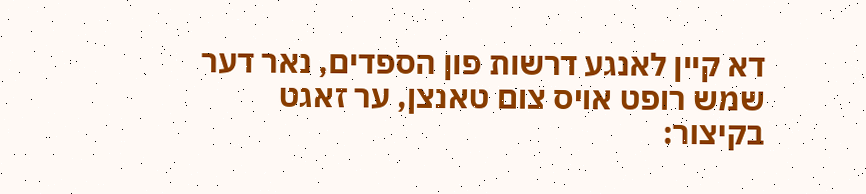דא קיין לאנגע דרשות פון הספדים, נאר דער שמש רופט אויס צום טאנצן, ער זאגט בקיצור: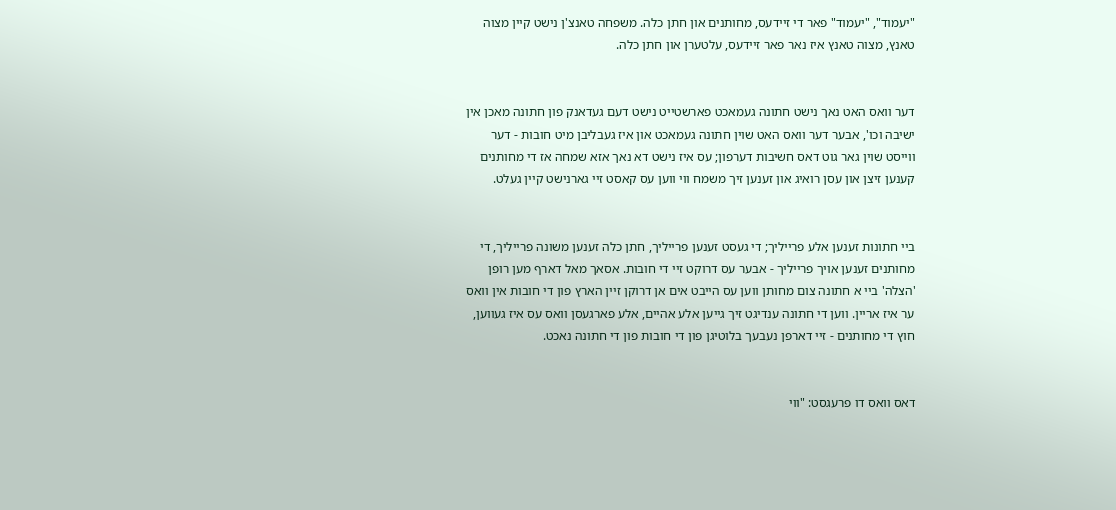"יעמוד", "יעמוד" פאר די זיידעס, מחותנים און חתן כלה. משפחה טאנצ'ן נישט קיין מצוה טאנץ, מצוה טאנץ איז נאר פאר זיידעס, עלטערן און חתן כלה.


דער וואס האט נאך נישט חתונה געמאכט פארשטייט נישט דעם געדאנק פון חתונה מאכן אין ישיבה וכו', אבער דער וואס האט שוין חתונה געמאכט און איז געבליבן מיט חובות - דער ווייסט שוין גאר גוט דאס חשיבות דערפון; עס איז נישט דא נאך אזא שמחה אז די מחותנים קענען זיצן און עסן רואיג און זענען זיך משמח ווי ווען עס קאסט זיי גארנישט קיין געלט.


ביי חתונות זענען אלע פרייליך; די געסט זענען פרייליך, חתן כלה זענען משונה פרייליך, די מחותנים זענען אויך פרייליך - אבער עס דרוקט זיי די חובות. אסאך מאל דארף מען רופן 'הצלה' ביי א חתונה צום מחותן ווען עס הייבט אים אן דרוקן זיין הארץ פון די חובות אין וואס ער איז אריין. ווען די חתונה ענדיגט זיך גייען אלע אהיים, אלע פארגעסן וואס עס איז געווען, חוץ די מחותנים - זיי דארפן נעבעך בלוטיגן פון די חובות פון די חתונה נאכט.


דאס וואס דו פרעגסט: "ווי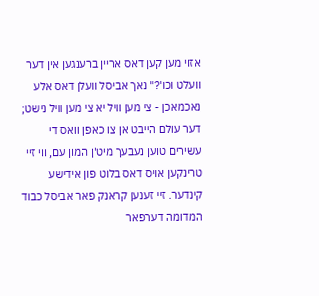אזוי מען קען דאס אריין ברענגען אין דער וועלט וכו'?" נאך אביסל וועלן דאס אלע נאכמאכן - צי מען וויל יא צי מען וויל נישט; דער עולם הייבט אן צו כאפן וואס די עשירים טוען נעבעך מיט'ן המון עם, ווי זיי טרינקען אויס דאס בלוט פון אידישע קינדער. זיי זענען קראנק פאר אביסל כבוד המדומה דערפאר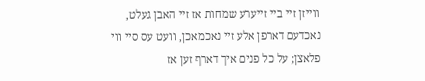ווייזן זיי ביי זייערע שמחות אז זיי האבן געלט, נאכדעם דארפן אלע זיי נאכמאכן, וועט עס סיי ווי פלאצן; על כל פנים איך דארף זען אז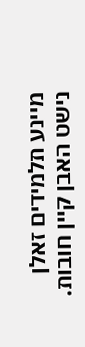מיינע תלמידים זאלן נישט האבן קיין חובות.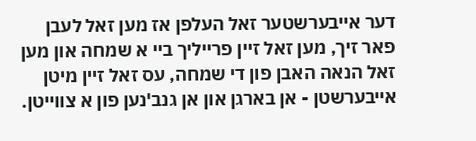דער אייבערשטער זאל העלפן אז מען זאל לעבן פאר זיך, מען זאל זיין פרייליך ביי א שמחה און מען זאל הנאה האבן פון די שמחה, עס זאל זיין מיטן אייבערשטן - אן בארגן און אן גנב'נען פון א צווייטן.